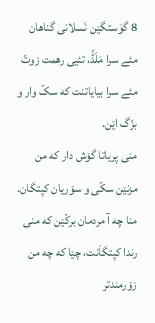8 گوَستگێن نَسلانی گناهان مئے سرا مَلَڈّ، تئیی رهمت زوتّ مئے سرا بیایاتنت که سکّ وار و بزّگ اێن.
منی پریاتا گۆش دار که من مزنێن سکّی و سۆریان کپتگان. منا چه آ مردمان برکّێن که منی رندا کپتگاَنت، چێا که چه من زۆرمندتر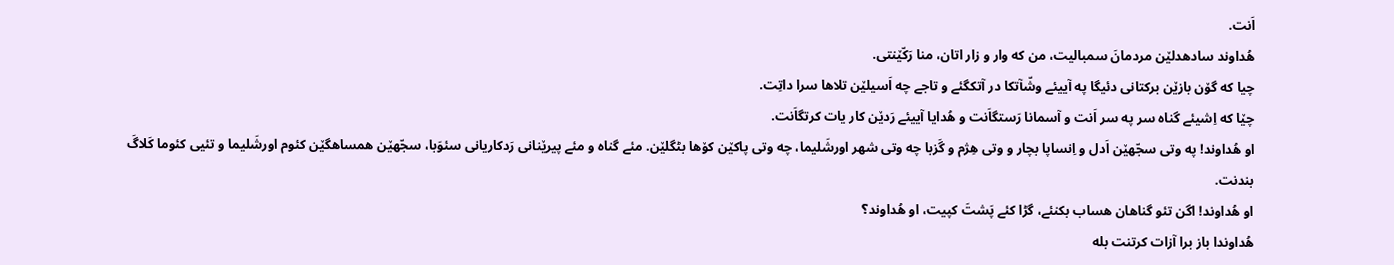اَنت.
هُداوند سادهدلێن مردمانَ سمبالیت، من که وار و زار اتان، منا رَکّێنتی.
چیا که گۆن بازێن برکتانی دئیگا په آییئے وشّآتکا در آتکگئے و تاجے چه اَسیلێن تلاها سرا داتِت.
چێا که اِشیئے گناه سر په سر اَنت و آسمانا رَستگاَنت و هُدایا آییئے رَدێن کار یات کرتگاَنت.
او هُداوند! په وتی سجّهێن اَدل و اِنساپا بچار و وتی هِژم و گَزبا چه وتی شهر اورشَلیما، چه وتی پاکێن کۆها بٹگلێن. مئے گناه و مئے پیرێنانی رَدکاریانی سئوَبا، سجّهێن همساهگێن کئوم اورشَلیما و تئیی کئوما کَلاگَ بندنت.
او هُداوند! اگن تئو گناهان هساب بکنئے، گڑا کئے پَشتَ کپیت، او هُداوند؟
هُداوندا باز برا آزات کرتنت بله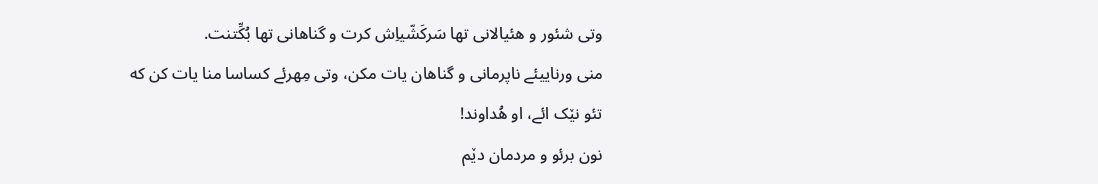وتی شئور و هئیالانی تها سَرکَشّیاِش کرت و گناهانی تها بُکِّتنت.
منی ورناییئے ناپرمانی و گناهان یات مکن، وتی مِهرئے کساسا منا یات کن که تئو نێک ائے، او هُداوند!
نون برئو و مردمان دێم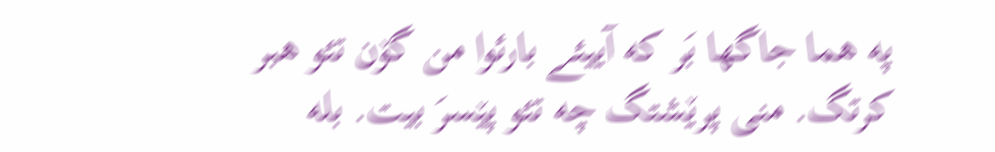په هما جاگها بَر که آییئے بارئوا من گۆن تئو هبر کرتگ. منی پرێشتگ چه تئو پێسرَ بیت. بله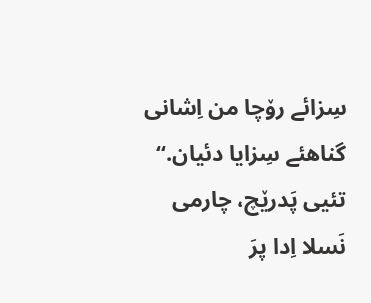سِزائے رۆچا من اِشانی گناهئے سِزایا دئیان.“
تئیی پَدرێچ، چارمی نَسلا اِدا پرَ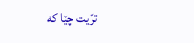ترّیت چێا که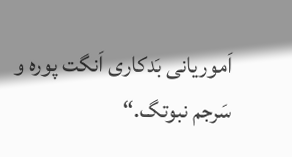اَموریانی بَدکاری اَنگت پوره و سَرجم نبوتگ.“